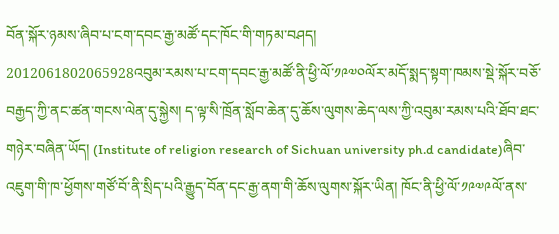བོན་སྐོར་ཉམས་ཞིབ་པ་ངག་དབང་རྒྱ་མཚོ་དང་ཁོང་གི་གཏམ་བཤད།
2012061802065928འབུམ་རམས་པ་ངག་དབང་རྒྱ་མཚོ་ནི་ཕྱི་ལོ་༡༩༧༠ལོར་མདོ་སྨད་སྟག་ཁམས་སྡེ་སྐོར་བཅོ་བརྒྱད་ཀྱི་ནང་ཚན་གངས་ལེན་དུ་སྐྱེས། ད་ལྟ་སི་ཁྲོན་སློབ་ཆེན་དུ་ཆོས་ལུགས་ཆེད་ལས་ཀྱི་འབུམ་རམས་པའི་ཐོབ་ཐང་གཉེར་བཞིན་ཡོད། (Institute of religion research of Sichuan university ph.d candidate)ཞིབ་འཇུག་གི་ཁ་ཕྱོགས་གཙོ་བོ་ནི་སྲིད་པའི་རྒྱུད་བོན་དང་རྒྱ་ནག་གི་ཆོས་ལུགས་སྐོར་ཡིན། ཁོང་ནི་ཕྱི་ལོ་༡༩༧༩ལོ་ནས་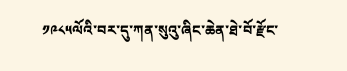༡༩༨༥ལོའི་བར་དུ་ཀན་སུའུ་ཞིང་ཆེན་ཐེ་བོ་རྫོང་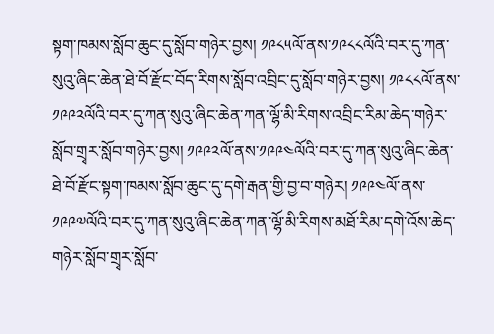སྟག་ཁམས་སློབ་ཆུང་དུ་སློབ་གཉེར་བྱས། ༡༩༨༥ལོ་ནས་༡༩༨༨ལོའི་བར་དུ་ཀན་སུའུ་ཞིང་ཆེན་ཐེ་བོ་རྫོང་བོད་རིགས་སློབ་འབྲིང་དུ་སློབ་གཉེར་བྱས། ༡༩༨༨ལོ་ནས་༡༩༩༢ལོའི་བར་དུ་ཀན་སུའུ་ཞིང་ཆེན་ཀན་ལྷོ་མི་རིགས་འབྲིང་རིམ་ཆེད་གཉེར་སློབ་གྲྭར་སློབ་གཉེར་བྱས། ༡༩༩༢ལོ་ནས་༡༩༩༤ལོའི་བར་དུ་ཀན་སུའུ་ཞིང་ཆེན་ཐེ་བོ་རྫོང་སྟག་ཁམས་སློབ་ཆུང་དུ་དགེ་རྒན་གྱི་བྱ་བ་གཉེར། ༡༩༩༤ལོ་ནས་༡༩༩༧ལོའི་བར་དུ་ཀན་སུའུ་ཞིང་ཆེན་ཀན་ལྷོ་མི་རིགས་མཐོ་རིམ་དགེ་འོས་ཆེད་གཉེར་སློབ་གྲྭར་སློབ་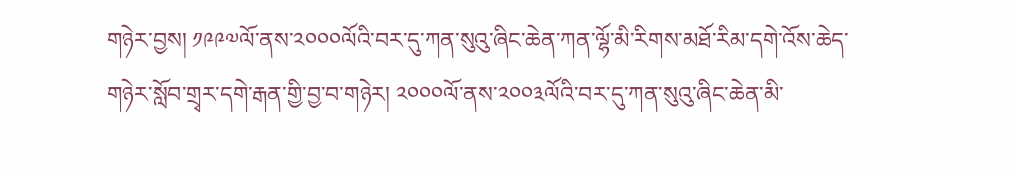གཉེར་བྱས། ༡༩༩༧ལོ་ནས་༢༠༠༠ལོའི་བར་དུ་ཀན་སུའུ་ཞིང་ཆེན་ཀན་ལྷོ་མི་རིགས་མཐོ་རིམ་དགེ་འོས་ཆེད་གཉེར་སློབ་གྲྭར་དགེ་རྒན་གྱི་བྱ་བ་གཉེར། ༢༠༠༠ལོ་ནས་༢༠༠༣ལོའི་བར་དུ་ཀན་སུའུ་ཞིང་ཆེན་མི་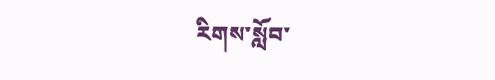རིགས་སློབ་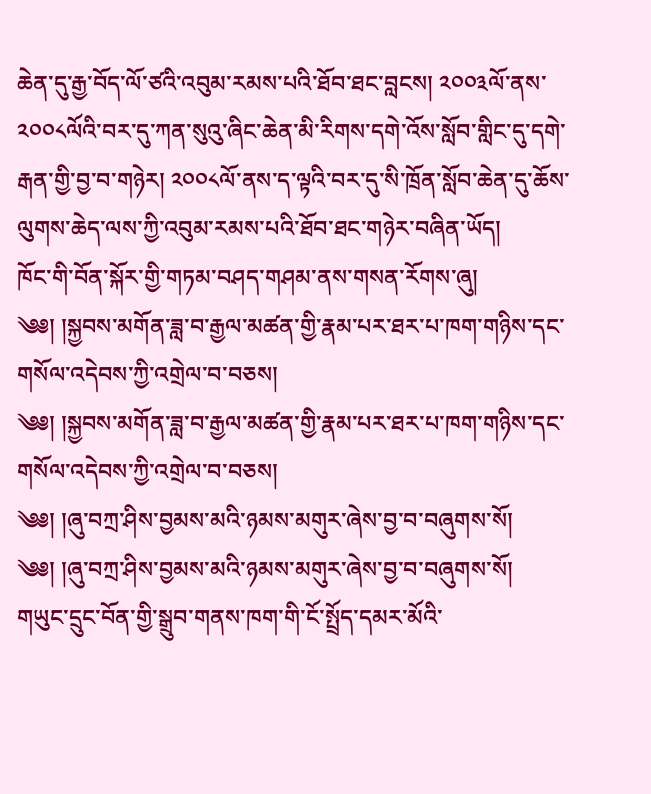ཆེན་དུ་རྒྱ་བོད་ལོ་ཙའི་འབུམ་རམས་པའི་ཐོབ་ཐང་བླངས། ༢༠༠༣ལོ་ནས་༢༠༠༨ལོའི་བར་དུ་ཀན་སུའུ་ཞིང་ཆེན་མི་རིགས་དགེ་འོས་སློབ་གླིང་དུ་དགེ་རྒན་གྱི་བྱ་བ་གཉེར། ༢༠༠༨ལོ་ནས་ད་ལྟའི་བར་དུ་སི་ཁྲོན་སློབ་ཆེན་དུ་ཆོས་ལུགས་ཆེད་ལས་ཀྱི་འབུམ་རམས་པའི་ཐོབ་ཐང་གཉེར་བཞིན་ཡོད།
ཁོང་གི་བོན་སྐོར་གྱི་གཏམ་བཤད་གཤམ་ནས་གསན་རོགས་ཞུ།
༄༅། །སྐྱབས་མགོན་ཟླ་བ་རྒྱལ་མཚན་གྱི་རྣམ་པར་ཐར་པ་ཁག་གཉིས་དང་གསོལ་འདེབས་ཀྱི་འགྲེལ་བ་བཅས།
༄༅། །སྐྱབས་མགོན་ཟླ་བ་རྒྱལ་མཚན་གྱི་རྣམ་པར་ཐར་པ་ཁག་གཉིས་དང་གསོལ་འདེབས་ཀྱི་འགྲེལ་བ་བཅས།
༄༅། །ཞུ་བཀྲ་ཤིས་བྱམས་མའི་ཉམས་མགུར་ཞེས་བྱ་བ་བཞུགས་སོ།
༄༅། །ཞུ་བཀྲ་ཤིས་བྱམས་མའི་ཉམས་མགུར་ཞེས་བྱ་བ་བཞུགས་སོ།
གཡུང་དྲུང་བོན་གྱི་སྒྲུབ་གནས་ཁག་གི་ངོ་སྤྲོད་དམར་མོའི་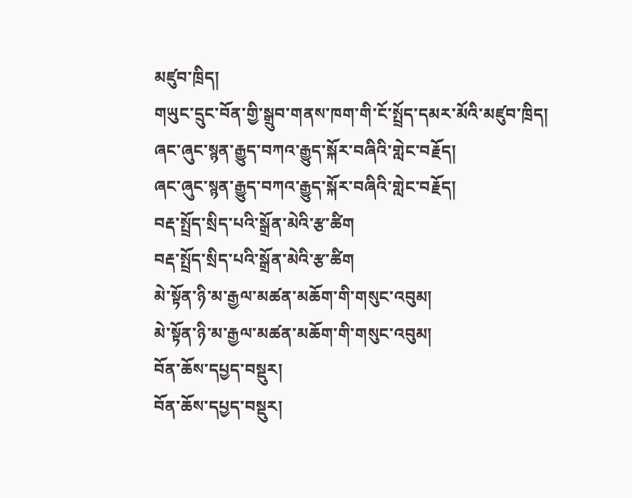མཛུབ་ཁྲིད།
གཡུང་དྲུང་བོན་གྱི་སྒྲུབ་གནས་ཁག་གི་ངོ་སྤྲོད་དམར་མོའི་མཛུབ་ཁྲིད།
ཞང་ཞུང་སྙན་རྒྱུད་བཀའ་རྒྱུད་སྐོར་བཞིའི་གླེང་བརྗོད།
ཞང་ཞུང་སྙན་རྒྱུད་བཀའ་རྒྱུད་སྐོར་བཞིའི་གླེང་བརྗོད།
བརྡ་སྤྲོད་སྲིད་པའི་སྒྲོན་མེའི་རྩ་ཚིག
བརྡ་སྤྲོད་སྲིད་པའི་སྒྲོན་མེའི་རྩ་ཚིག
མེ་སྟོན་ཉི་མ་རྒྱལ་མཚན་མཆོག་གི་གསུང་འབུམ།
མེ་སྟོན་ཉི་མ་རྒྱལ་མཚན་མཆོག་གི་གསུང་འབུམ།
བོན་ཆོས་དཔྱད་བསྡུར།
བོན་ཆོས་དཔྱད་བསྡུར།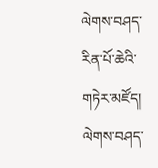ལེགས་བཤད་རིན་པོ་ཆེའི་གཏེར་མཛོད།
ལེགས་བཤད་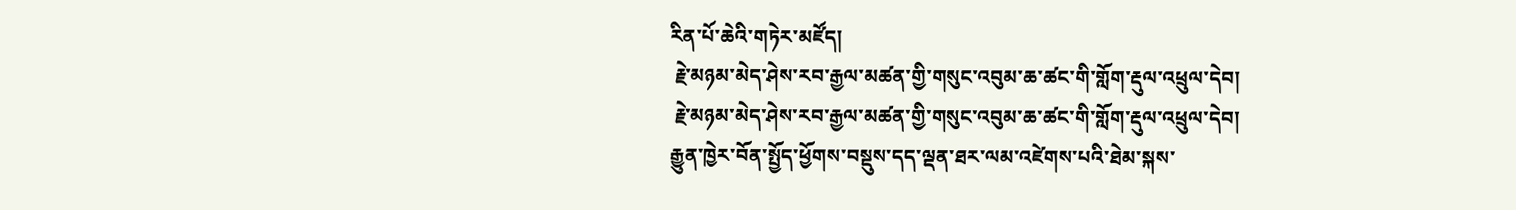རིན་པོ་ཆེའི་གཏེར་མཛོད།
 རྗེ་མཉམ་མེད་ཤེས་རབ་རྒྱལ་མཚན་གྱི་གསུང་འབུམ་ཆ་ཚང་གི་གློག་རྡུལ་འཕྲུལ་དེབ།
 རྗེ་མཉམ་མེད་ཤེས་རབ་རྒྱལ་མཚན་གྱི་གསུང་འབུམ་ཆ་ཚང་གི་གློག་རྡུལ་འཕྲུལ་དེབ།
རྒྱུན་ཁྱེར་བོན་སྤྱོད་ཕྱོགས་བསྡུས་དད་ལྡན་ཐར་ལམ་འཛེགས་པའི་ཐེམ་སྐས་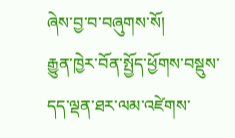ཞེས་བྱ་བ་བཞུགས་སོ།
རྒྱུན་ཁྱེར་བོན་སྤྱོད་ཕྱོགས་བསྡུས་དད་ལྡན་ཐར་ལམ་འཛེགས་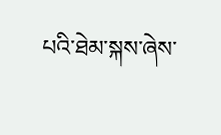པའི་ཐེམ་སྐས་ཞེས་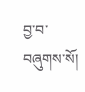བྱ་བ་བཞུགས་སོ།